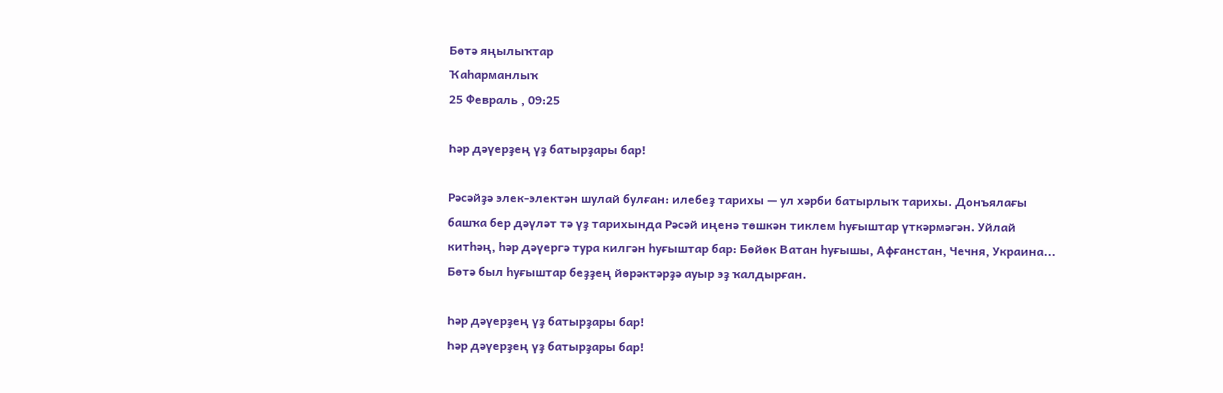Бөтә яңылыҡтар
Ҡаһарманлыҡ
25 Февраль , 09:25

Һәр дәүерҙең үҙ батырҙары бар!

Рәсәйҙә элек-электән шулай булған: илебеҙ тарихы — ул хәрби батырлыҡ тарихы. Донъялағы башҡа бер дәүләт тә үҙ тарихында Рәсәй иңенә төшкән тиклем һуғыштар үткәрмәгән. Уйлай китһәң, һәр дәүергә тура килгән һуғыштар бар: Бөйөк Ватан һуғышы, Афғанстан, Чечня, Украина... Бөтә был һуғыштар беҙҙең йөрәктәрҙә ауыр эҙ ҡалдырған.

Һәр дәүерҙең үҙ батырҙары бар!
Һәр дәүерҙең үҙ батырҙары бар!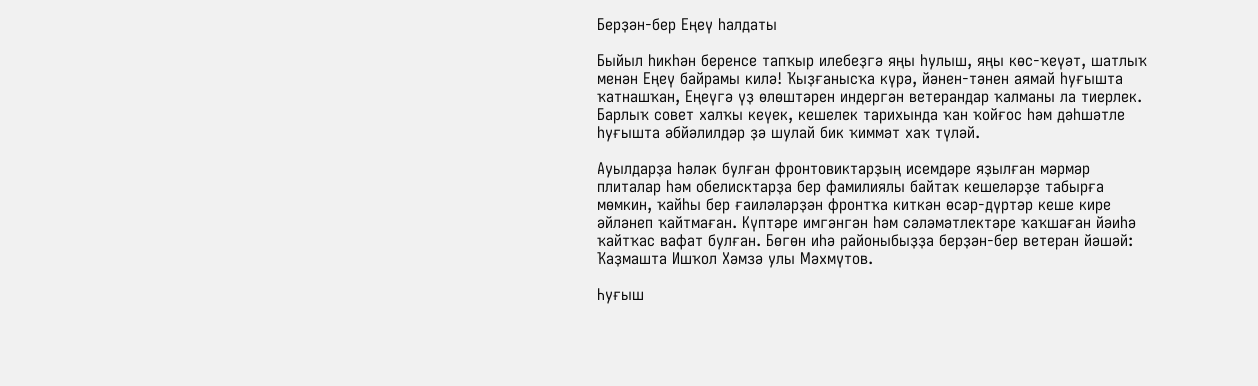Берҙән-бер Еңеү һалдаты

Быйыл һикһән беренсе тапҡыр илебеҙгә яңы һулыш, яңы көс-ҡеүәт, шатлыҡ менән Еңеү байрамы килә! Ҡыҙғанысҡа күрә, йәнен-тәнен аямай һуғышта ҡатнашҡан, Еңеүгә үҙ өлөштәрен индергән ветерандар ҡалманы ла тиерлек. Барлыҡ совет халҡы кеүек, кешелек тарихында ҡан ҡойғос һәм дәһшәтле һуғышта әбйәлилдәр ҙә шулай бик ҡиммәт хаҡ түләй.

Ауылдарҙа һәләк булған фронтовиктарҙың исемдәре яҙылған мәрмәр плиталар һәм обелисктарҙа бер фамилиялы байтаҡ кешеләрҙе табырға мөмкин, ҡайһы бер ғаиләләрҙән фронтҡа киткән өсәр-дүртәр кеше кире әйләнеп ҡайтмаған. Күптәре имгәнгән һәм сәләмәтлектәре ҡаҡшаған йәиһә ҡайтҡас вафат булған. Бөгөн иһә районыбыҙҙа берҙән-бер ветеран йәшәй: Ҡаҙмашта Ишҡол Хәмзә улы Мәхмүтов.

Һуғыш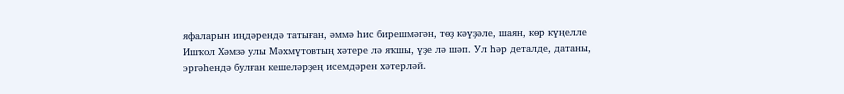яфаларын иңдәрендә татыған, әммә һис бирешмәгән, төҙ кәүҙәле, шаян, көр күңелле Ишҡол Хәмзә улы Мәхмүтовтың хәтере лә яҡшы, үҙе лә шәп. Ул һәр деталде, датаны, эргәһендә булған кешеләрҙең исемдәрен хәтерләй.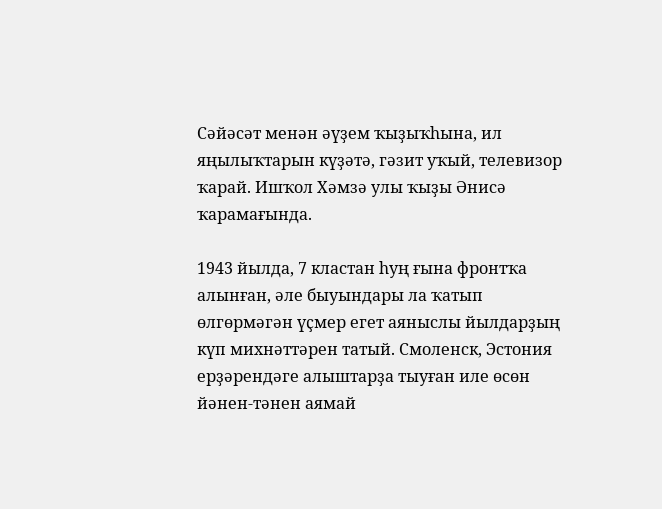Сәйәсәт менән әүҙем ҡыҙыҡһына, ил яңылыҡтарын күҙәтә, гәзит уҡый, телевизор ҡарай. Ишҡол Хәмзә улы ҡыҙы Әнисә ҡарамағында.

1943 йылда, 7 кластан һуң ғына фронтҡа алынған, әле быуындары ла ҡатып өлгөрмәгән үҫмер егет аяныслы йылдарҙың күп михнәттәрен татый. Смоленск, Эстония ерҙәрендәге алыштарҙа тыуған иле өсөн йәнен-тәнен аямай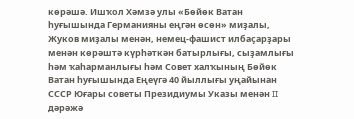көрәшә. Ишҡол Хәмзә улы «Бөйөк Ватан һуғышында Германияны еңгән өсөн» миҙалы, Жуков миҙалы менән, немец-фашист илбаҫарҙары менән көрәштә күрһәткән батырлығы, сыҙамлығы һәм ҡаһарманлығы һәм Совет халҡының Бөйөк Ватан һуғышында Еңеүгә 40 йыллығы уңайынан СССР Юғары советы Президиумы Указы менән II дәрәжә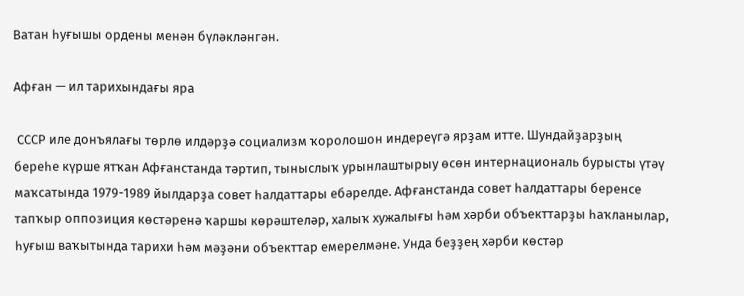Ватан һуғышы ордены менән бүләкләнгән.

Афған — ил тарихындағы яра

 СССР иле донъялағы төрлө илдәрҙә социализм ҡоролошон индереүгә ярҙам итте. Шундайҙарҙың береһе күрше ятҡан Афғанстанда тәртип, тыныслыҡ урынлаштырыу өсөн интернациональ бурысты үтәү маҡсатында 1979-1989 йылдарҙа совет һалдаттары ебәрелде. Афғанстанда совет һалдаттары беренсе тапҡыр оппозиция көстәренә ҡаршы көрәштеләр, халыҡ хужалығы һәм хәрби объекттарҙы һаҡланылар, һуғыш ваҡытында тарихи һәм мәҙәни объекттар емерелмәне. Унда беҙҙең хәрби көстәр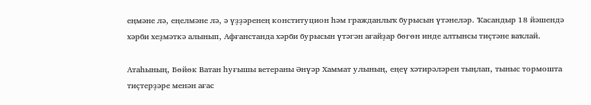еңмәне лә, еңелмәне лә, ә үҙҙәренең конституцион һәм гражданлыҡ бурысын үтәнеләр. Ҡасандыр 18 йәшендә хәрби хеҙмәткә алынып, Афғанстанда хәрби бурысын үтәгән ағайҙар бөгөн инде алтынсы тиҫтәне ваҡлай.

Атаһының, Бөйөк Ватан һуғышы ветераны Әнүәр Хаммат улының, еңеү хәтирәләрен тыңлап, тыныс тормошта тиҫтерҙәре менән ағас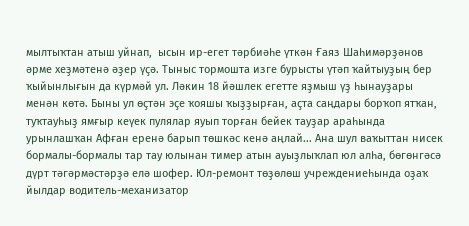мылтыҡтан атыш уйнап,  ысын ир-егет тәрбиәһе үткән Ғаяз Шаһимәрҙәнов әрме хеҙмәтенә әҙер үҫә. Тыныс тормошта изге бурысты үтәп ҡайтыуҙың бер ҡыйынлығын да күрмәй ул. Ләкин 18 йәшлек егетте яҙмыш үҙ һынауҙары менән көтә. Быны ул өҫтән эҫе ҡояшы ҡыҙҙырған, аҫта саңдары борҡоп ятҡан, туҡтауһыҙ ямғыр кеүек пулялар яуып торған бейек тауҙар араһында урынлашҡан Афған еренә барып төшкәс кенә аңлай... Ана шул ваҡыттан нисек бормалы-бормалы тар тау юлынан тимер атын ауыҙлыҡлап юл алһа, бөгөнгәсә дүрт тәгәрмәстәрҙә елә шофер. Юл-ремонт төҙөлөш учреждениеһында оҙаҡ йылдар водитель-механизатор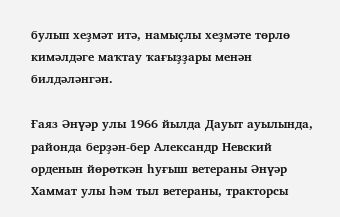булып хеҙмәт итә, намыҫлы хеҙмәте төрлө кимәлдәге маҡтау ҡағыҙҙары менән билдәләнгән.

Ғаяз Әнүәр улы 1966 йылда Дауыт ауылында, районда берҙән-бер Александр Невский орденын йөрөткән һуғыш ветераны Әнүәр Хаммат улы һәм тыл ветераны, тракторсы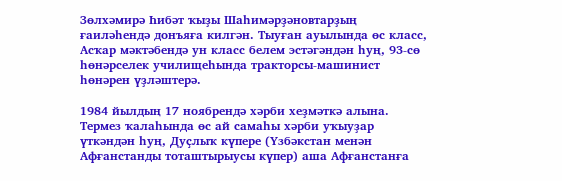Зөлхәмирә Һибәт ҡыҙы Шаһимәрҙәновтарҙың ғаиләһендә донъяға килгән. Тыуған ауылында өс класс, Асҡар мәктәбендә ун класс белем эстәгәндән һуң, 93-сө һөнәрселек училищеһында тракторсы-машинист һөнәрен үҙләштерә.

1984 йылдың 17 ноябрендә хәрби хеҙмәткә алына. Термез ҡалаһында өс ай самаһы хәрби уҡыуҙар үткәндән һуң, Дуҫлыҡ күпере (Үзбәкстан менән Афғанстанды тоташтырыусы күпер) аша Афғанстанға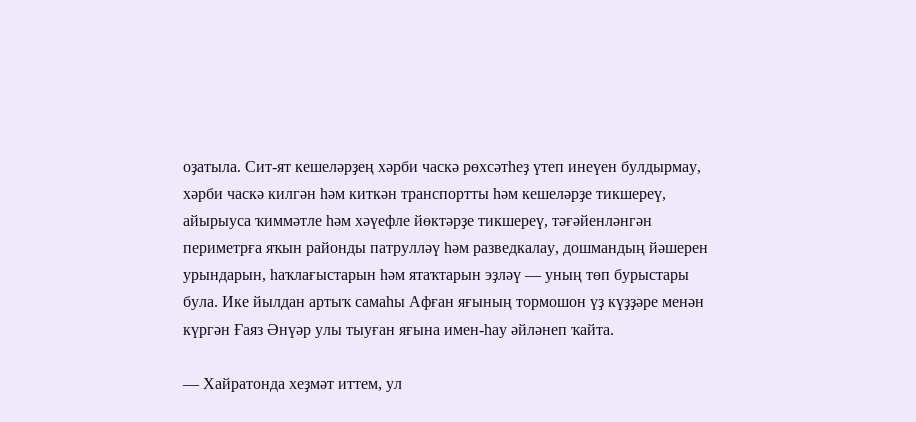оҙатыла. Сит-ят кешеләрҙең хәрби часкә рөхсәтһеҙ үтеп инеүен булдырмау, хәрби часкә килгән һәм киткән транспортты һәм кешеләрҙе тикшереү, айырыуса ҡиммәтле һәм хәүефле йөктәрҙе тикшереү, тәғәйенләнгән периметрға яҡын районды патрулләү һәм разведкалау, дошмандың йәшерен урындарын, һаҡлағыстарын һәм ятаҡтарын эҙләү — уның төп бурыстары була. Ике йылдан артыҡ самаһы Афған яғының тормошон үҙ күҙҙәре менән күргән Ғаяз Әнүәр улы тыуған яғына имен-һау әйләнеп ҡайта.

— Хайратонда хеҙмәт иттем, ул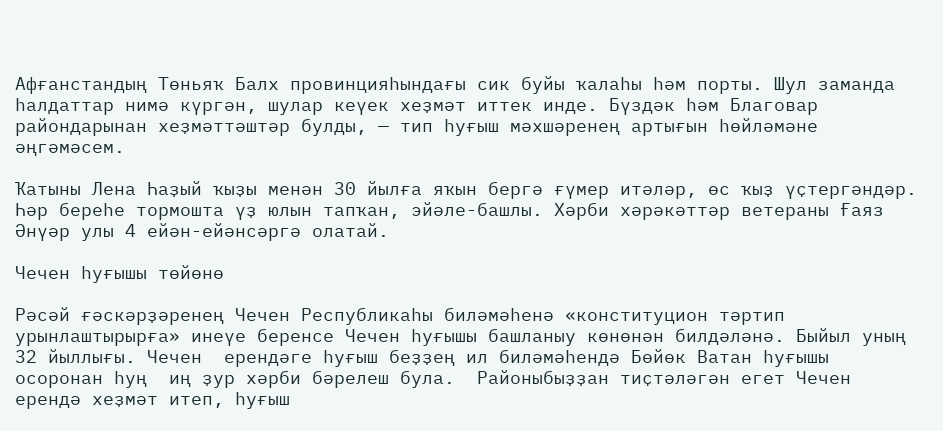Афғанстандың Төньяҡ Балх провинцияһындағы сик буйы ҡалаһы һәм порты. Шул заманда һалдаттар нимә күргән, шулар кеүек хеҙмәт иттек инде. Бүздәк һәм Благовар райондарынан хеҙмәттәштәр булды, — тип һуғыш мәхшәренең артығын һөйләмәне әңгәмәсем.

Ҡатыны Лена Һаҙый ҡыҙы менән 30 йылға яҡын бергә ғүмер итәләр, өс ҡыҙ үҫтергәндәр. Һәр береһе тормошта үҙ юлын тапҡан, эйәле-башлы. Хәрби хәрәкәттәр ветераны Ғаяз Әнүәр улы 4 ейән-ейәнсәргә олатай.

Чечен һуғышы төйөнө

Рәсәй ғәскәрҙәренең Чечен Республикаһы биләмәһенә «конституцион тәртип урынлаштырырға» инеүе беренсе Чечен һуғышы башланыу көнөнән билдәләнә. Быйыл уның 32 йыллығы. Чечен  ерендәге һуғыш беҙҙең ил биләмәһендә Бөйөк Ватан һуғышы осоронан һуң  иң ҙур хәрби бәрелеш була.  Районыбыҙҙан тиҫтәләгән егет Чечен ерендә хеҙмәт итеп, һуғыш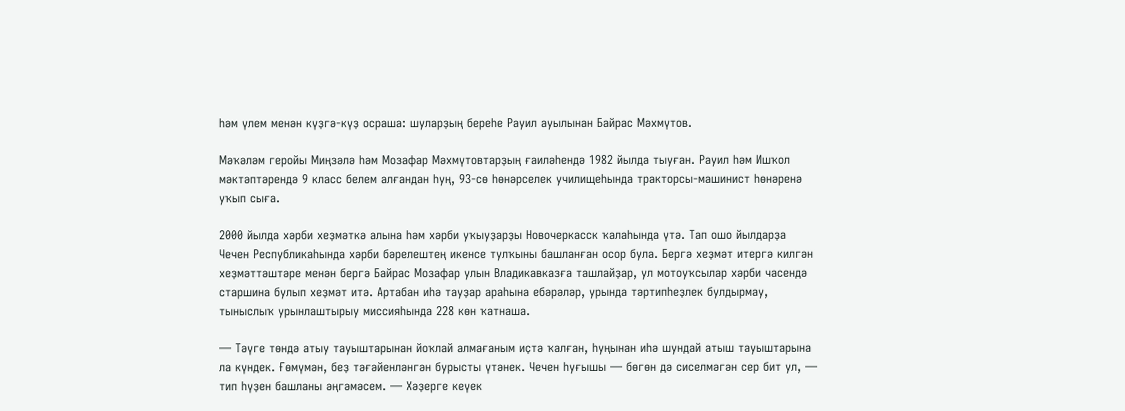һәм үлем менән күҙгә-күҙ осраша: шуларҙың береһе Рауил ауылынан Байрас Мәхмүтов.

Мәҡәләм геройы Миңзәлә һәм Мозафар Мәхмүтовтарҙың ғаиләһендә 1982 йылда тыуған. Рауил һәм Ишҡол мәктәптәрендә 9 класс белем алғандан һуң, 93-сө һөнәрселек училищеһында тракторсы-машинист һөнәренә уҡып сыға.

2000 йылда хәрби хеҙмәткә алына һәм хәрби уҡыуҙарҙы Новочеркасск ҡалаһында үтә. Тап ошо йылдарҙа Чечен Республикаһында хәрби бәрелештең икенсе тулҡыны башланған осор була. Бергә хеҙмәт итергә килгән хеҙмәттәштәре менән бергә Байрас Мозафар улын Владикавказға ташлайҙар, ул мотоуҡсылар хәрби часендә старшина булып хеҙмәт итә. Артабан иһә тауҙар араһына ебәрәләр, урында тәртипһеҙлек булдырмау, тыныслыҡ урынлаштырыу миссияһында 228 көн ҡатнаша.

— Тәүге төндә атыу тауыштарынан йоҡлай алмағаным иҫтә ҡалған, һуңынан иһә шундай атыш тауыштарына ла күндек. Ғөмүмән, беҙ тәғәйенләнгән бурысты үтәнек. Чечен һуғышы — бөгөн дә сиселмәгән сер бит ул, — тип һүҙен башланы әңгәмәсем. — Хәҙерге кеүек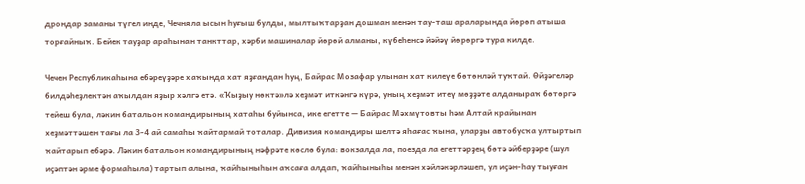дрондар заманы түгел инде, Чечняла ысын һуғыш булды, мылтыҡтарҙан дошман менән тау-таш араларында йөрөп атыша торғайныҡ. Бейек тауҙар араһынан танкттар, хәрби машиналар йөрөй алманы, күбеһенсә йәйәү йөрөргә тура килде.

Чечен Республикаһына ебәреүҙәре хаҡында хат яҙғандан һуң, Байрас Мозафар улынан хат килеүе бөтөнләй туҡтай. Өйҙәгеләр билдәһеҙлектән аҡылдан яҙыр хәлгә етә. «Ҡыҙыу нөктә»лә хеҙмәт иткәнгә күрә, уның хеҙмәт итеү мөҙҙәте алданыраҡ бөтөргә тейеш була, ләкин батальон командирының хатаһы буйынса, ике егетте — Байрас Мәхмүтовты һәм Алтай крайынан хеҙмәттәшен тағы ла 3-4 ай самаһы ҡайтармай тоталар. Дивизия командиры шелтә яһағас ҡына, уларҙы автобусҡа ултыртып ҡайтарып ебәрә. Ләкин батальон командирының нәфрәте көслө була: вокзалда ла, поезда ла егеттәрҙең бөтә әйберҙәре (шул иҫәптән әрме формаһыла) тартып алына, ҡайһыныһын аҡсаға алдап, ҡайһыныһы менән хәйләкәрләшеп, ул иҫән-һау тыуған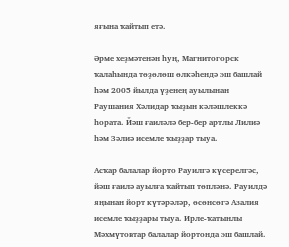яғына ҡайтып етә.

Әрме хеҙмәтенән һуң, Магнитогорск ҡалаһында төҙөлөш өлкәһендә эш башлай һәм 2005 йылда үҙенең ауылынан Раушания Хәлидар ҡыҙын кәләшлеккә һората. Йәш ғаиләлә бер-бер артлы Лилиә һәм Зәлиә исемле ҡыҙҙар тыуа.

Асҡар балалар йорто Рауилгә күсерелгәс, йәш ғаилә ауылға ҡайтып төпләнә. Рауилдә яңынан йорт күтәрәләр, өсөнсөгә Азалия исемле ҡыҙҙары тыуа. Ирле-ҡатынлы Мәхмүтовтар балалар йортонда эш башлай.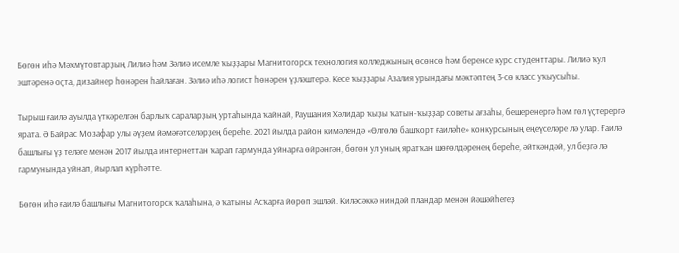Бөгөн иһә Мәхмүтовтарҙың Лилиә һәм Зәлиә исемле ҡыҙҙары Магнитогорск технология колледжының өсөнсө һәм беренсе курс студенттары. Лилиә ҡул эштәренә оҫта, дизайнер һөнәрен һайлаған. Зәлиә иһә логист һөнәрен үҙләштерә. Кесе ҡыҙҙары Азалия урындағы мәктәптең 3-сө класс уҡыусыһы.

Тырыш ғаилә ауылда үткәрелгән барлыҡ сараларҙың уртаһында ҡайнай, Раушания Хәлидар ҡыҙы ҡатын-ҡыҙҙар советы ағзаһы, бешеренергә һәм гөл үҫтерергә ярата. Ә Байрас Мозафар улы әүҙем йәмәғәтселәрҙең береһе. 2021 йылда район кимәлендә «Өлгөлө башҡорт ғаиләһе» конкурсының еңеүселәре лә улар. Ғаилә башлығы үҙ теләге менән 2017 йылда интернеттан ҡарап гармунда уйнарға өйрәнгән, бөгөн ул уның яратҡан шөғөлдәренең береһе, әйткәндәй, ул беҙгә лә гармунында уйнап, йырлап күрһәтте.

Бөгөн иһә ғаилә башлығы Магнитогорск ҡалаһына, ә ҡатыны Асҡарға йөрөп эшләй. Киләсәккә ниндәй пландар менән йәшәйһегеҙ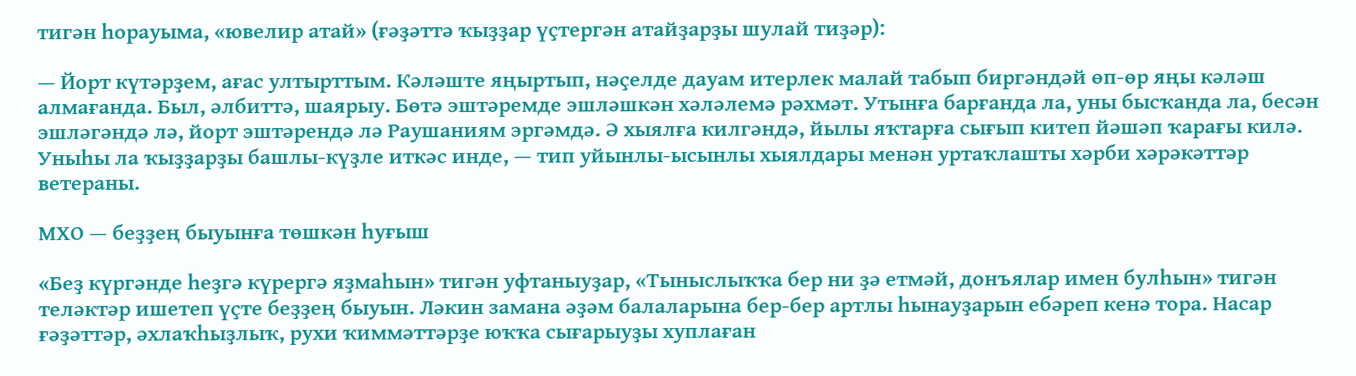тигән һорауыма, «ювелир атай» (ғәҙәттә ҡыҙҙар үҫтергән атайҙарҙы шулай тиҙәр):

— Йорт күтәрҙем, ағас ултырттым. Кәләште яңыртып, нәҫелде дауам итерлек малай табып биргәндәй өп-өр яңы кәләш алмағанда. Был, әлбиттә, шаярыу. Бөтә эштәремде эшләшкән хәләлемә рәхмәт. Утынға барғанда ла, уны бысҡанда ла, бесән эшләгәндә лә, йорт эштәрендә лә Раушаниям эргәмдә. Ә хыялға килгәндә, йылы яҡтарға сығып китеп йәшәп ҡарағы килә. Уныһы ла ҡыҙҙарҙы башлы-күҙле иткәс инде, — тип уйынлы-ысынлы хыялдары менән уртаҡлашты хәрби хәрәкәттәр ветераны.

МХО — беҙҙең быуынға төшкән һуғыш

«Беҙ күргәнде һеҙгә күрергә яҙмаһын» тигән уфтаныуҙар, «Тыныслыҡҡа бер ни ҙә етмәй, донъялар имен булһын» тигән теләктәр ишетеп үҫте беҙҙең быуын. Ләкин замана әҙәм балаларына бер-бер артлы һынауҙарын ебәреп кенә тора. Насар ғәҙәттәр, әхлаҡһыҙлыҡ, рухи ҡиммәттәрҙе юҡҡа сығарыуҙы хуплаған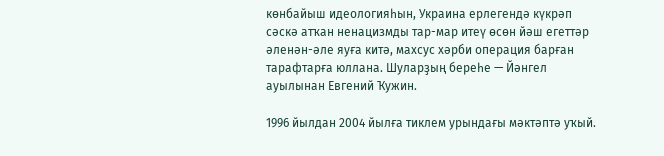көнбайыш идеологияһын, Украина ерлегендә күкрәп сәскә атҡан ненацизмды тар-мар итеү өсөн йәш егеттәр әленән-әле яуға китә, махсус хәрби операция барған тарафтарға юллана. Шуларҙың береһе — Йәнгел ауылынан Евгений Ҡужин.

1996 йылдан 2004 йылға тиклем урындағы мәктәптә уҡый.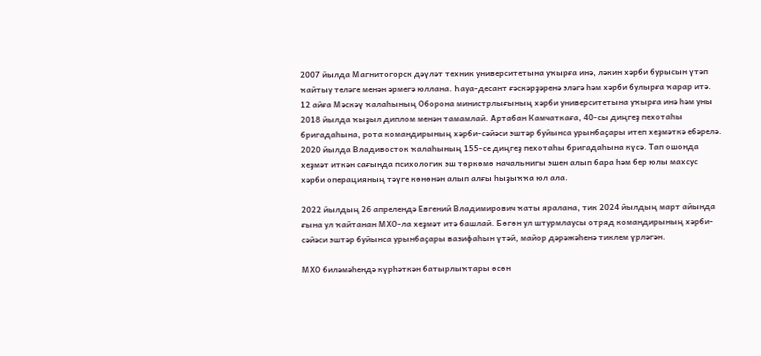2007 йылда Магнитогорск дәүләт техник университетына уҡырға инә, ләкин хәрби бурысын үтәп ҡайтыу теләге менән әрмегә юллана. Һауа-десант ғәскәрҙәренә эләгә һәм хәрби булырға ҡарар итә. 12 айға Мәскәү ҡалаһының Оборона министрлығының хәрби университетына уҡырға инә һәм уны 2018 йылда ҡыҙыл диплом менән тамамлай. Артабан Камчаткаға, 40-сы диңгеҙ пехотаһы бригадаһына, рота командирының хәрби-сәйәси эштәр буйынса урынбаҫары итеп хеҙмәткә ебәрелә. 2020 йылда Владивосток ҡалаһының 155-се диңгеҙ пехотаһы бригадаһына күсә. Тап ошонда хеҙмәт иткән сағында психологик эш төркөмө начальнигы эшен алып бара һәм бер юлы махсус хәрби операцияның тәүге көнөнән алып алғы һыҙыҡҡа юл ала.

2022 йылдың 26 апрелендә Евгений Владимирович ҡаты яралана, тик 2024 йылдың март айында ғына ул ҡайтанан МХО-ла хеҙмәт итә башлай. Бөгөн ул штурмлаусы отряд командирының хәрби-сәйәси эштәр буйынса урынбаҫары вазифаһын үтәй, майор дәрәжәһенә тиклем үрләгән.

МХО биләмәһендә күрһәткән батырлыҡтары өсөн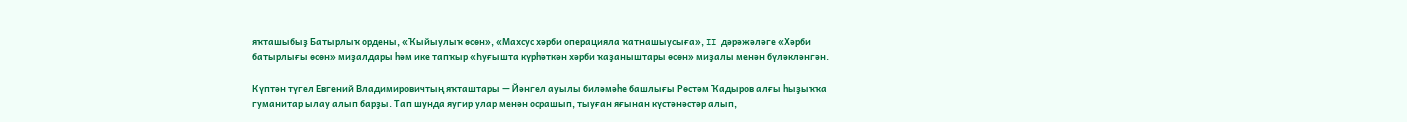яҡташыбыҙ Батырлыҡ ордены, «Ҡыйыулыҡ өсөн», «Махсус хәрби операцияла ҡатнашыусыға», II дәрәжәләге «Хәрби батырлығы өсөн» миҙалдары һәм ике тапҡыр «Һуғышта күрһәткән хәрби ҡаҙаныштары өсөн» миҙалы менән бүләкләнгән.

Күптән түгел Евгений Владимировичтың яҡташтары — Йәнгел ауылы биләмәһе башлығы Рөстәм Ҡадыров алғы һыҙыҡҡа гуманитар ылау алып барҙы. Тап шунда яугир улар менән осрашып, тыуған яғынан күстәнәстәр алып,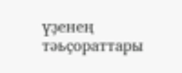үҙенең тәьҫораттары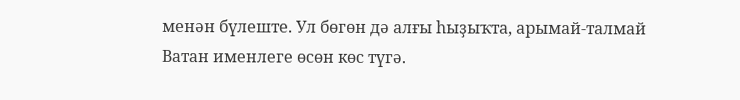менән бүлеште. Ул бөгөн дә алғы һыҙыҡта, арымай-талмай Ватан именлеге өсөн көс түгә.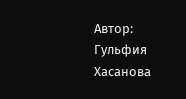Автор: Гульфия Хасанова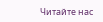Читайте нас